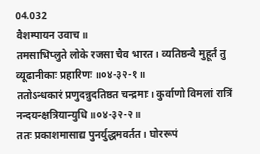04.032
वैशम्पायन उवाच॥
तमसाभिप्लुते लोके रजसा चैव भारत। व्यतिष्ठन्वै मुहूर्तं तु व्यूढानीकाः प्रहारिणः ॥०४-३२-१॥
ततोऽन्धकारं प्रणुदन्नुदतिष्ठत चन्द्रमाः। कुर्वाणो विमलां रात्रिं नन्दयन्क्षत्रियान्युधि ॥०४-३२-२॥
ततः प्रकाशमासाद्य पुनर्युद्धमवर्तत। घोररूपं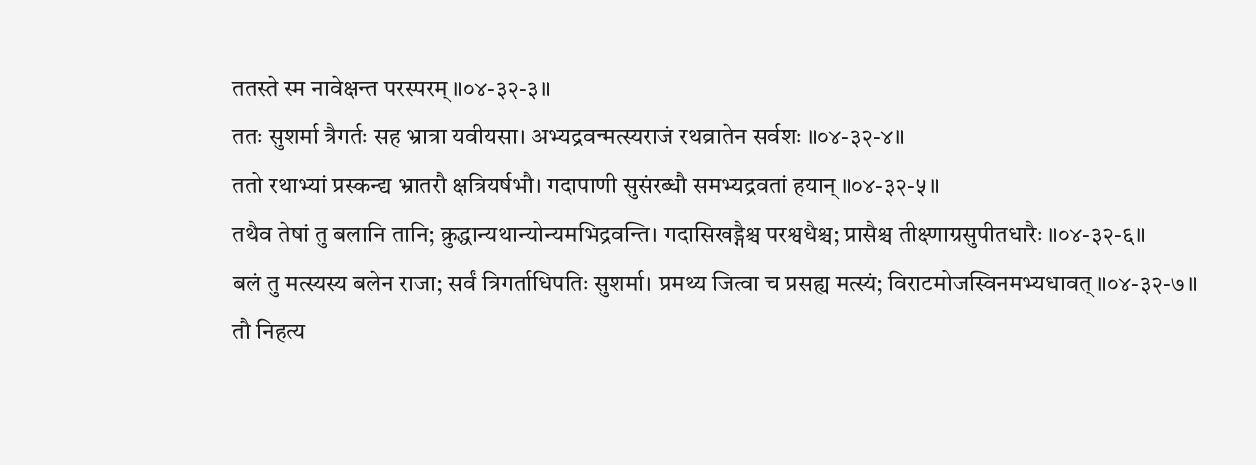ततस्ते स्म नावेक्षन्त परस्परम् ॥०४-३२-३॥
ततः सुशर्मा त्रैगर्तः सह भ्रात्रा यवीयसा। अभ्यद्रवन्मत्स्यराजं रथव्रातेन सर्वशः ॥०४-३२-४॥
ततो रथाभ्यां प्रस्कन्द्य भ्रातरौ क्षत्रियर्षभौ। गदापाणी सुसंरब्धौ समभ्यद्रवतां हयान् ॥०४-३२-५॥
तथैव तेषां तु बलानि तानि; क्रुद्धान्यथान्योन्यमभिद्रवन्ति। गदासिखड्गैश्च परश्वधैश्च; प्रासैश्च तीक्ष्णाग्रसुपीतधारैः ॥०४-३२-६॥
बलं तु मत्स्यस्य बलेन राजा; सर्वं त्रिगर्ताधिपतिः सुशर्मा। प्रमथ्य जित्वा च प्रसह्य मत्स्यं; विराटमोजस्विनमभ्यधावत् ॥०४-३२-७॥
तौ निहत्य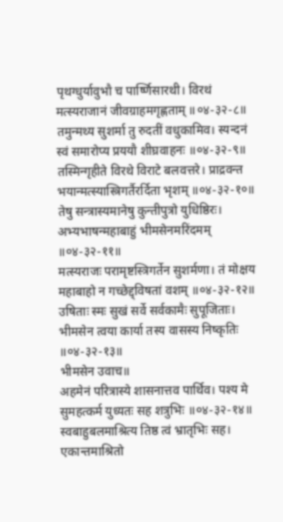पृथग्धुर्यावुभौ च पार्ष्णिसारथी। विरथं मत्स्यराजानं जीवग्राहमगृह्णताम् ॥०४-३२-८॥
तमुन्मथ्य सुशर्मा तु रुदतीं वधुकामिव। स्यन्दनं स्वं समारोप्य प्रययौ शीघ्रवाहनः ॥०४-३२-९॥
तस्मिन्गृहीते विरथे विराटे बलवत्तरे। प्राद्रवन्त भयान्मत्स्यास्त्रिगर्तैरर्दिता भृशम् ॥०४-३२-१०॥
तेषु सन्त्रास्यमानेषु कुन्तीपुत्रो युधिष्ठिरः। अभ्यभाषन्महाबाहुं भीमसेनमरिंदमम् ॥०४-३२-११॥
मत्स्यराजः परामृष्टस्त्रिगर्तेन सुशर्मणा। तं मोक्षय महाबाहो न गच्छेद्द्विषतां वशम् ॥०४-३२-१२॥
उषिताः स्मः सुखं सर्वे सर्वकामैः सुपूजिताः। भीमसेन त्वया कार्या तस्य वासस्य निष्कृतिः ॥०४-३२-१३॥
भीमसेन उवाच॥
अहमेनं परित्रास्ये शासनात्तव पार्थिव। पश्य मे सुमहत्कर्म युध्यतः सह शत्रुभिः ॥०४-३२-१४॥
स्वबाहुबलमाश्रित्य तिष्ठ त्वं भ्रातृभिः सह। एकान्तमाश्रितो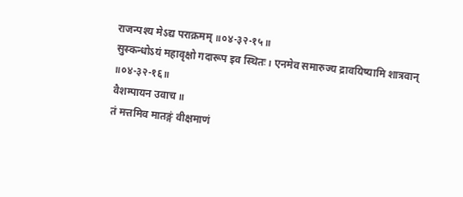राजन्पश्य मेऽद्य पराक्रमम् ॥०४-३२-१५॥
सुस्कन्धोऽयं महावृक्षो गदारूप इव स्थितः। एनमेव समारुज्य द्रावयिष्यामि शात्रवान् ॥०४-३२-१६॥
वैशम्पायन उवाच॥
तं मत्तमिव मातङ्गं वीक्षमाणं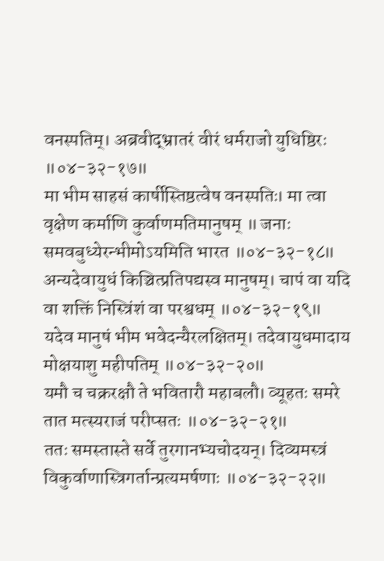वनस्पतिम्। अब्रवीद्भ्रातरं वीरं धर्मराजो युधिष्ठिरः ॥०४-३२-१७॥
मा भीम साहसं कार्षीस्तिष्ठत्वेष वनस्पतिः। मा त्वा वृक्षेण कर्माणि कुर्वाणमतिमानुषम् ॥ जनाः समवबुध्येरन्भीमोऽयमिति भारत ॥०४-३२-१८॥
अन्यदेवायुधं किञ्चित्प्रतिपद्यस्व मानुषम्। चापं वा यदि वा शक्तिं निस्त्रिंशं वा परश्वधम् ॥०४-३२-१९॥
यदेव मानुषं भीम भवेदन्यैरलक्षितम्। तदेवायुधमादाय मोक्षयाशु महीपतिम् ॥०४-३२-२०॥
यमौ च चक्ररक्षौ ते भवितारौ महाबलौ। व्यूहतः समरे तात मत्स्यराजं परीप्सतः ॥०४-३२-२१॥
ततः समस्तास्ते सर्वे तुरगानभ्यचोदयन्। दिव्यमस्त्रं विकुर्वाणास्त्रिगर्तान्प्रत्यमर्षणाः ॥०४-३२-२२॥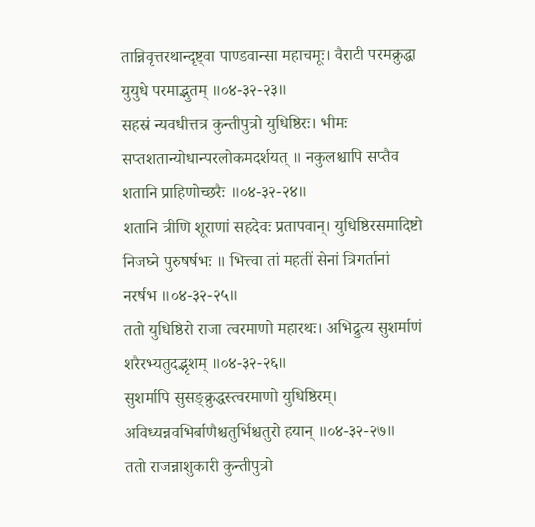तान्निवृत्तरथान्दृष्ट्वा पाण्डवान्सा महाचमूः। वैराटी परमक्रुद्धा युयुधे परमाद्भुतम् ॥०४-३२-२३॥
सहस्रं न्यवधीत्तत्र कुन्तीपुत्रो युधिष्ठिरः। भीमः सप्तशतान्योधान्परलोकमदर्शयत् ॥ नकुलश्चापि सप्तैव शतानि प्राहिणोच्छरैः ॥०४-३२-२४॥
शतानि त्रीणि शूराणां सहदेवः प्रतापवान्। युधिष्ठिरसमादिष्टो निजघ्ने पुरुषर्षभः ॥ भित्त्वा तां महतीं सेनां त्रिगर्तानां नरर्षभ ॥०४-३२-२५॥
ततो युधिष्ठिरो राजा त्वरमाणो महारथः। अभिद्रुत्य सुशर्माणं शरैरभ्यतुदद्भृशम् ॥०४-३२-२६॥
सुशर्मापि सुसङ्क्रुद्धस्त्वरमाणो युधिष्ठिरम्। अविध्यन्नवभिर्बाणैश्चतुर्भिश्चतुरो हयान् ॥०४-३२-२७॥
ततो राजन्नाशुकारी कुन्तीपुत्रो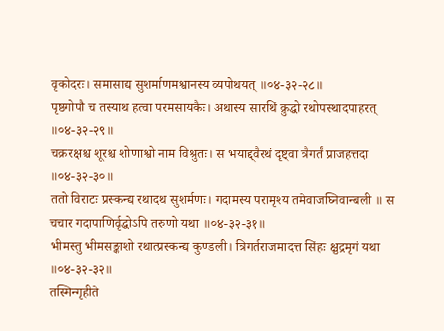वृकोदरः। समासाद्य सुशर्माणमश्वानस्य व्यपोथयत् ॥०४-३२-२८॥
पृष्ठगोपौ च तस्याथ हत्वा परमसायकैः। अथास्य सारथिं क्रुद्धो रथोपस्थादपाहरत् ॥०४-३२-२९॥
चक्ररक्षश्च शूरश्च शोणाश्वो नाम विश्रुतः। स भयाद्द्वैरथं दृष्ट्वा त्रैगर्तं प्राजहत्तदा ॥०४-३२-३०॥
ततो विराटः प्रस्कन्द्य रथादथ सुशर्मणः। गदामस्य परामृश्य तमेवाजघ्निवान्बली ॥ स चचार गदापाणिर्वृद्धोऽपि तरुणो यथा ॥०४-३२-३१॥
भीमस्तु भीमसङ्काशो रथात्प्रस्कन्द्य कुण्डली। त्रिगर्तराजमादत्त सिंहः क्षुद्रमृगं यथा ॥०४-३२-३२॥
तस्मिन्गृहीते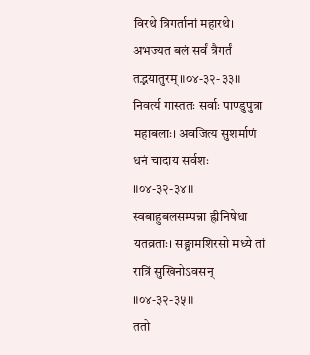विरथे त्रिगर्तानां महारथे। अभज्यत बलं सर्वं त्रैगर्तं तद्भयातुरम् ॥०४-३२-३३॥
निवर्त्य गास्ततः सर्वाः पाण्डुपुत्रा महाबलाः। अवजित्य सुशर्माणं धनं चादाय सर्वशः ॥०४-३२-३४॥
स्वबाहुबलसम्पन्ना ह्रीनिषेधा यतव्रताः। सङ्ग्रामशिरसो मध्ये तां रात्रिं सुखिनोऽवसन् ॥०४-३२-३५॥
ततो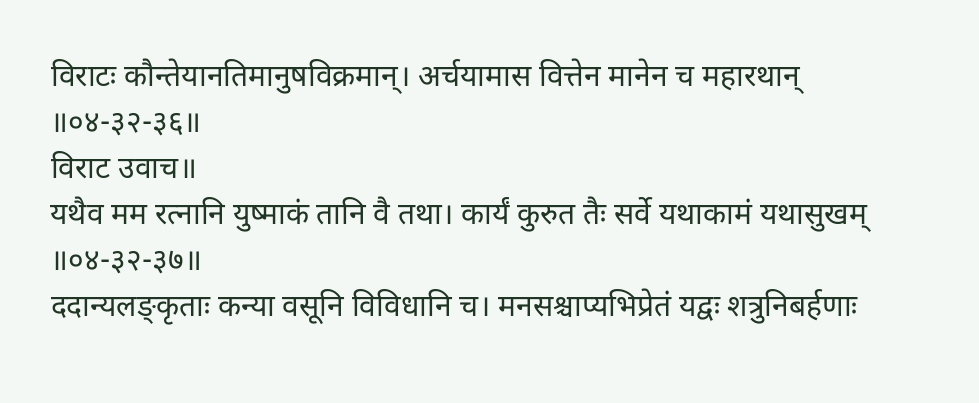विराटः कौन्तेयानतिमानुषविक्रमान्। अर्चयामास वित्तेन मानेन च महारथान् ॥०४-३२-३६॥
विराट उवाच॥
यथैव मम रत्नानि युष्माकं तानि वै तथा। कार्यं कुरुत तैः सर्वे यथाकामं यथासुखम् ॥०४-३२-३७॥
ददान्यलङ्कृताः कन्या वसूनि विविधानि च। मनसश्चाप्यभिप्रेतं यद्वः शत्रुनिबर्हणाः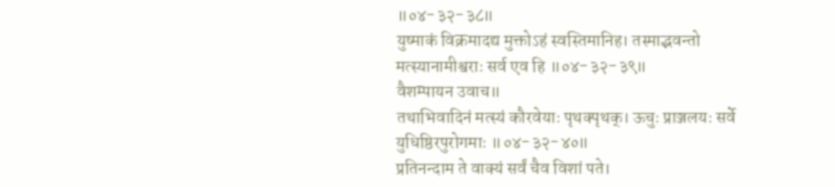॥०४-३२-३८॥
युष्माकं विक्रमादद्य मुक्तोऽहं स्वस्तिमानिह। तस्माद्भवन्तो मत्स्यानामीश्वराः सर्व एव हि ॥०४-३२-३९॥
वैशम्पायन उवाच॥
तथाभिवादिनं मत्स्यं कौरवेयाः पृथक्पृथक्। ऊचुः प्राञ्जलयः सर्वे युधिष्ठिरपुरोगमाः ॥०४-३२-४०॥
प्रतिनन्दाम ते वाक्यं सर्वं चैव विशां पते।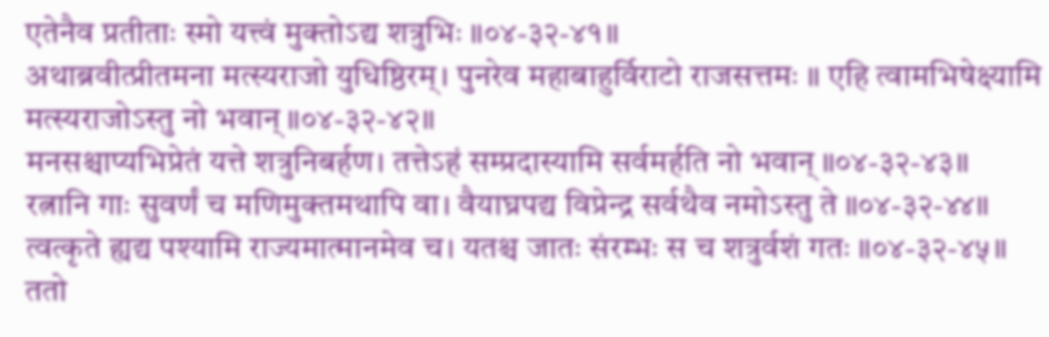एतेनैव प्रतीताः स्मो यत्त्वं मुक्तोऽद्य शत्रुभिः ॥०४-३२-४१॥
अथाब्रवीत्प्रीतमना मत्स्यराजो युधिष्ठिरम्। पुनरेव महाबाहुर्विराटो राजसत्तमः ॥ एहि त्वामभिषेक्ष्यामि मत्स्यराजोऽस्तु नो भवान् ॥०४-३२-४२॥
मनसश्चाप्यभिप्रेतं यत्ते शत्रुनिबर्हण। तत्तेऽहं सम्प्रदास्यामि सर्वमर्हति नो भवान् ॥०४-३२-४३॥
रत्नानि गाः सुवर्णं च मणिमुक्तमथापि वा। वैयाघ्रपद्य विप्रेन्द्र सर्वथैव नमोऽस्तु ते ॥०४-३२-४४॥
त्वत्कृते ह्यद्य पश्यामि राज्यमात्मानमेव च। यतश्च जातः संरम्भः स च शत्रुर्वशं गतः ॥०४-३२-४५॥
ततो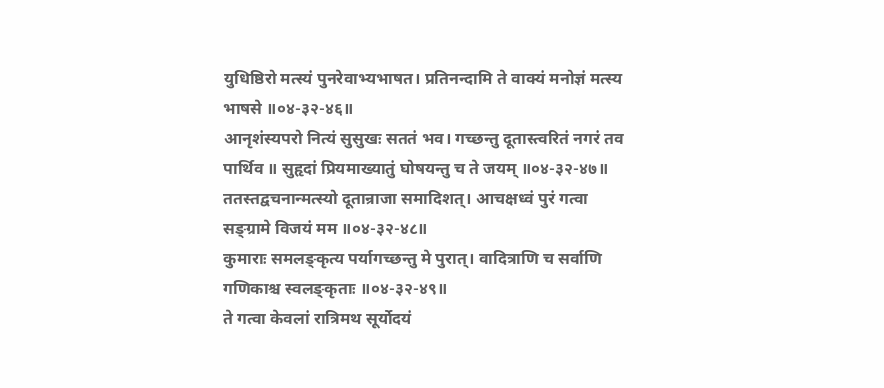युधिष्ठिरो मत्स्यं पुनरेवाभ्यभाषत। प्रतिनन्दामि ते वाक्यं मनोज्ञं मत्स्य भाषसे ॥०४-३२-४६॥
आनृशंस्यपरो नित्यं सुसुखः सततं भव। गच्छन्तु दूतास्त्वरितं नगरं तव पार्थिव ॥ सुहृदां प्रियमाख्यातुं घोषयन्तु च ते जयम् ॥०४-३२-४७॥
ततस्तद्वचनान्मत्स्यो दूतान्राजा समादिशत्। आचक्षध्वं पुरं गत्वा सङ्ग्रामे विजयं मम ॥०४-३२-४८॥
कुमाराः समलङ्कृत्य पर्यागच्छन्तु मे पुरात्। वादित्राणि च सर्वाणि गणिकाश्च स्वलङ्कृताः ॥०४-३२-४९॥
ते गत्वा केवलां रात्रिमथ सूर्योदयं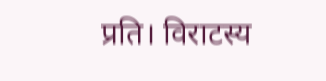प्रति। विराटस्य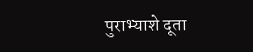पुराभ्याशे दूता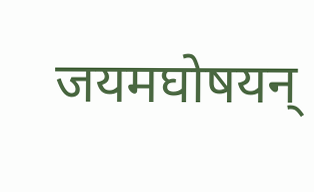जयमघोषयन्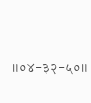॥०४-३२-५०॥